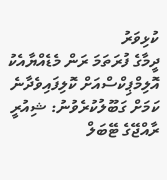ކުޅިވަރު
ދީމާގެ ފުރަތަމަ ރަން މެޑެއްޔާއެކު އޮލިމްޕިކްސްއަށް ކޮލިފައިވެދާނެ ކަމަށް ގަބޫލުކުރެވުނު: ޝިއުރީ
ރާއްޖޭގެ ޓޭބަލް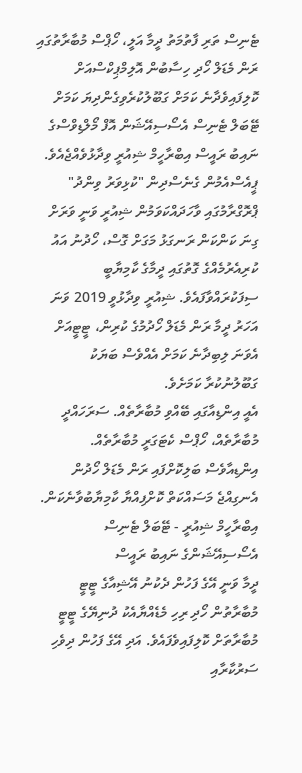ޓެނިސް ތަރި ފާތުމަތު ދީމާ އަލީ، ހޯޕްސް މުބާރާތުގައި ރަން މެޑަލް ހޯދި ހިސާބުން އޮލިމްޕިކްސްއަށް ކޮލިފައިވެދާނެ ކަމަށް ގަބޫލުކުރެވިގެންދިޔަ ކަމަށް ޓޭބަލް ޓެނިސް އެސޯސިއޭޝަން އޮފް މޯލްޑިވްސްގެ ނައިބު ރައީސް އިބްރާހީމް ޝިއުރީ ވިދާޅުވެއްޖެއެވެ.
ޕީއެސްއެމުން ގެނެސްދިން "ކުޅިވަރު ވިންދު" ޕްރޮގްރާމުގައި ވާހަދައްކަވަމުން ޝިއުރީ ވަނީ ވަރަށް ގިނަ ކަންކަން ރަނގަޅު މަގަށް ގޮސް، ހޯދުނު އައު ކުރިއެރުމެއްގެ ގޮތުގައި ދީމާގެ ކާމިޔާބީ ސިފަކުރައްވާފައެވެ. ޝިއުރީ ވިދާޅުވީ 2019 ވަނަ އަހަރު ދީމާ ރަން މެޑަލް ހޯދުމުގެ ކުރިން، ޓީޓީއަށް އެވަނަ ލިބިދާނެ ކަމަށް އެއްވެސް ބަޔަކު ގަބޫލުނުކުރާ ކަމަށެވެ.
އެއީ އިންޑިއާގައި ބޭއްވި މުބާރާތެއް. ސަރަހައްދީ މުބާރާތެއް، ހޯޕްސް ކެޓަގަރީ މުބާރާތެއް. އިންޑިއާވެސް ބަލިކޮށްފައި ރަން މެޑަލް ހޯދުން އެނގިއްޖެ މަސައްކަތް ކޮށްފިއްޔާ ކާމިޔާބުވާނެކަން.
އިބްރާހީމް ޝިއުރީ - ޓޭބަލް ޓެނިސް އެސޯސިއޭޝަންގެ ނައިބު ރައީސް
ދީމާ ވަނީ އޭގެ ފަހުން ދެކުނު އޭޝިއާގެ ޓީޓީ މުބާރާތުން ހޯދި ރިހި މެޑެއްޔާއެކު ދުނިޔޭގެ ޓީޓީ މުބާރާތަށް ކޮލިފައިވެފައެވެ. އަދި އޭގެ ފަހުން ދިވެހި ސަރުކާރާއި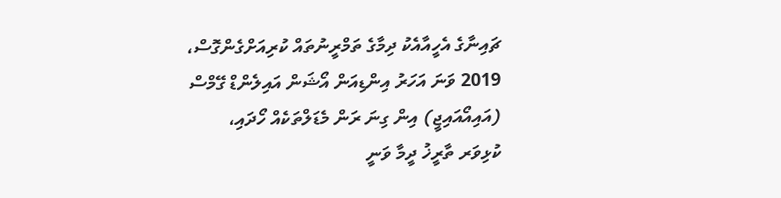ޗައިނާގެ އެހީއާއެކު ދިމާގެ ތަމްރީނުތައް ކުރިއަށްގެންގޮސް، 2019 ވަނަ އަހަރު އިންޑިއަން އޯޝަން އައިލެންޑް ގޭމްސް (އައިއޯއައިޖީ) އިން ގިނަ ރަން މެޑަލްތަކެއް ހޯދައި، ކުޅިވަރ ތާރީޚު ދީމާ ވަނީ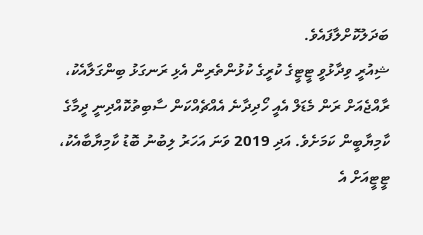ބަދަލުކޮށްލާފައެވެ.
ޝިއުރީ ވިދާޅުވީ ޓީޓީގެ ކުރީގެ ކުޅުންތެރިން އެޅި ރަނގަޅު ބިންގަލާއެކު، ރާއްޖެއަށް ރަން މެޑަލް އެއީ ހޯދިދާނެ އެއްޗެއްކަން ސާބިތުކޮއްދިނީ ދީމާގެ ކާމިޔާބީން ކަމަށެވެ. އަދި 2019 ވަނަ އަހަރު ލިބުނު ބޮޑު ކާމިޔާބާއެކު، ޓީޓީއަށް އެ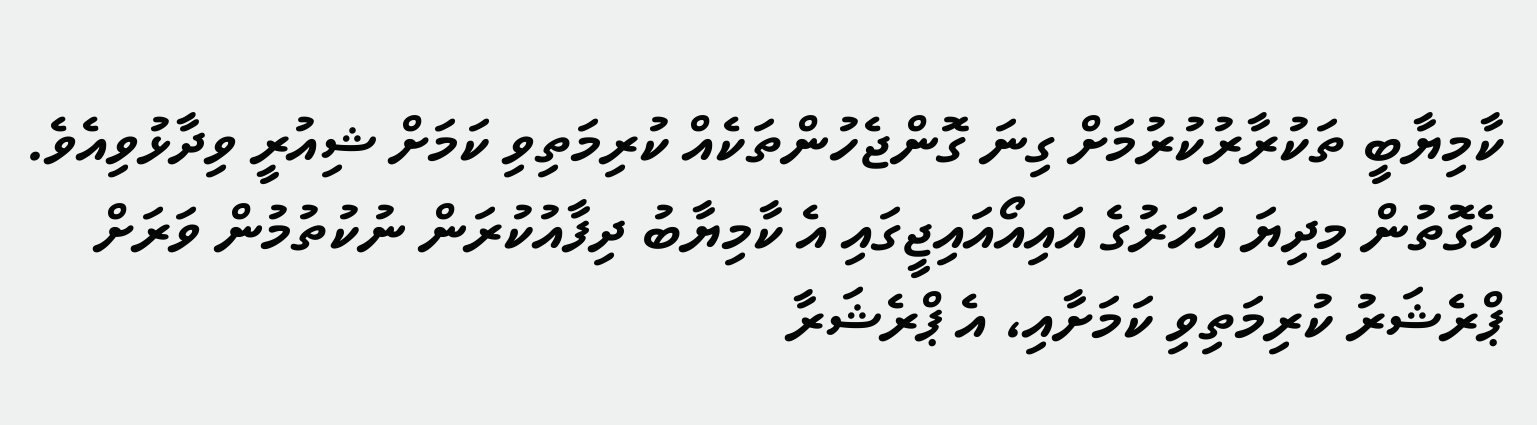ކާމިޔާބީ ތަކުރާރުކުރުމަށް ގިނަ ގޮންޖެހުންތަކެއް ކުރިމަތިވި ކަމަށް ޝިއުރީ ވިދާޅުވިއެވެ. އެގޮތުން މިދިޔަ އަހަރުގެ އައިއޯއައިޖީގައި އެ ކާމިޔާބު ދިފާއުކުރަން ނުކުތުމުން ވަރަށް ޕްރެޝަރު ކުރިމަތިވި ކަމަށާއި، އެ ޕްރެޝަރާ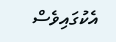އެކުގައިވެސް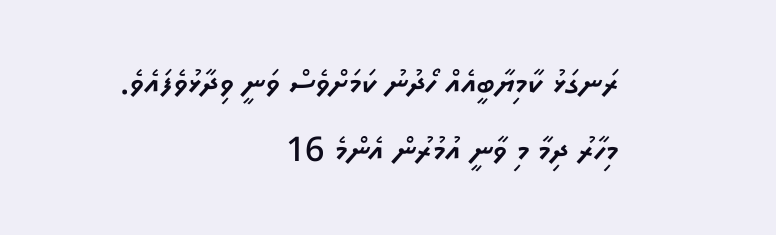ރަނގަޅު ކާމިޔާބީއެއް ހޯދުނު ކަމަށްވެސް ވަނީ ވިދާޅުވެފައެވެ.
މިހާރު ދިމާ މި ވާނީ އުމުރުން އެންމެ 16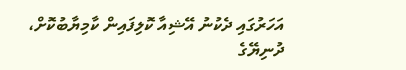އަހަރުގައި ދެކުނު އޭޝިއާ ކޮލިފައިން ކާމިޔާބުކޮށް، ދުނިޔޭގެ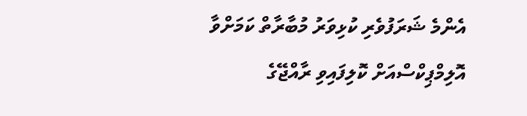އެންމެ ޝަރަފުވެރި ކުޅިވަރު މުބާރާތް ކަމަށްވާ އޮލިމްޕިކްސްއަށް ކޮލިފައިވި ރާއްޖޭގެ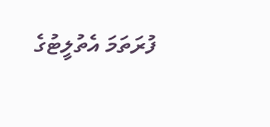ފުރަތަމަ އެތުލީޓުގެ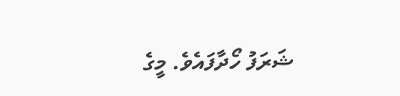ޝަރަފު ހޯދާފައެވެ. މީގެ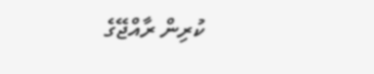ކުރިން ރާއްޖޭގެ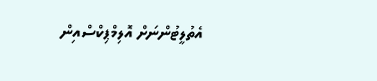އެތުލީޓުންނަށް އޮލިމްޕިކްސްއިން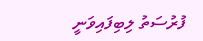ފުރުސަތު ލިބިފައިވަނީ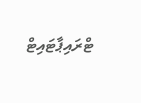ޓްރައިޕާޓައިޓް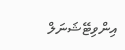އިންވިޓޭޝަނަލް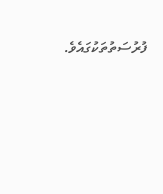ފުރުސަތުތަކުގައެވެ.